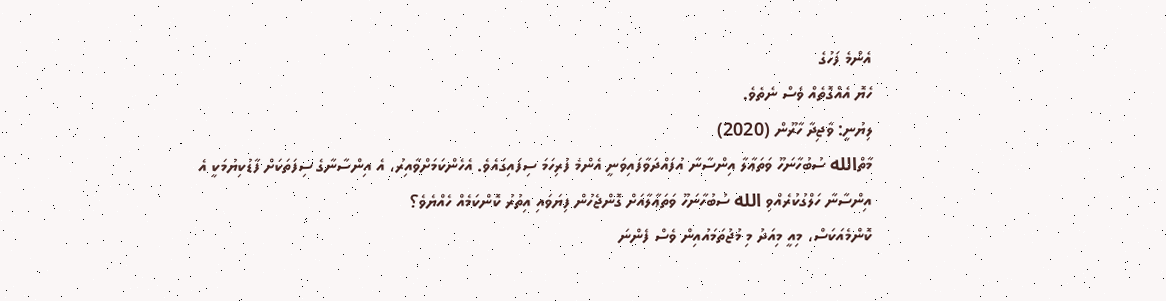އެންމެ ފަހުގެ
ހެޔޮ އެއްގޮތެއް ވެސް ނެތެވެ.
ލިޔުނީ: ވާޖިދާ ހާރޫން (2020)
މާތްالله ސުބުހާނަހޫ ވަތަޢާލާ އިންސާނާ އުފައްދަވާފައިވަނީ އެންމެ ފުރިހަމަ ސިފައިގައެވެ. އެހެންކަމަށްވާއިރު، އެ އިންސާނާގެ ސިފަތަކަށް ފާޑުކިޔުމަކީ އެ އިންސާނާ ހަލްގުކުރެއްވި الله ސުބުހާނަހޫ ވަތަޢާލާއަށް ގޮންޖެހުން ފިޔަވައި އިތުރު ކޮންކަމެއް ހެއްޔެވެ؟
ކޮންމެއަކަސް، މިއީ މިއަދު މި މުޖުތަމައުއިން ވެސް ފެންނަ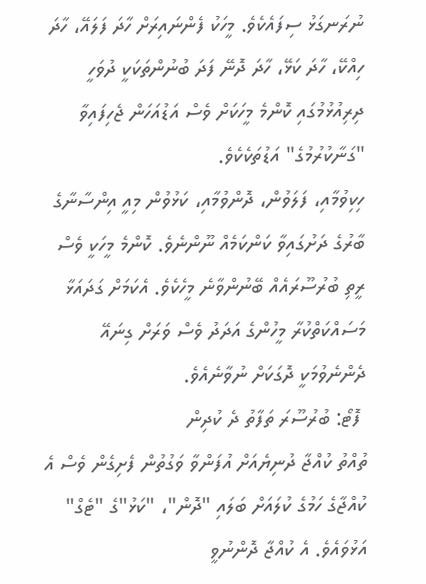ނުރަނގަޅު ސިފައެކެވެ. މީހަކު ފެންނައިރަށް ހާދަ ފަލައޭ، ހާދަ ހިއްކޭ، ހާދަ ކަޅޭ، ހާދަ ދޮނޭ ފަދަ ބުނުންތަކަކީ ދުވަހީ ދިރިއުޅުމުގައި ކޮންމެ މީހަކަށް ވެސް އަޑުއަހަން ޖެހިފައިވާ "ގަނާކުރުމުގެ" އަޑުތަކެކެވެ.
ހިކިވުމާއި، ފަލަވުން، ދޮންވުމާއި، ކަޅުވުން މިއީ އިންސާނާގެ ބާރުގެ ދަށުގައިވާ ކަންކަމެއް ނޫންނެވެ. ކޮންމެ މީހަކީ ވެސް ރީތި ބުރުސޫރައެއް ބޭނުންވާނެ މީހެކެވެ. އެކަމަށް ގަދައަޅާ މަސައްކަތްކުރާ މީހުންގެ އަދަދު ވެސް ވަރަށް ގިނައޭ ދެންނެވުމަކީ ދޮގަކަށް ނުވާނެއެވެ.
 ފޮޓޯ: ބުރުސޫރަ ތަފާތު ދެ ކުދިން
ތުއްތު ކުއްޖާ ދުނިޔެއަށް އުފަންވާ ވަގުތުން ފެށިގެން ވެސް އެ ކުއްޖާގެ ހަމުގެ ކުލައަށް ބަލައި "ދޮން"، "ކަޅު"ގެ "ޓެގް" އަޅުވައެވެ. އެ ކުއްޖާ ދޮންނުވީ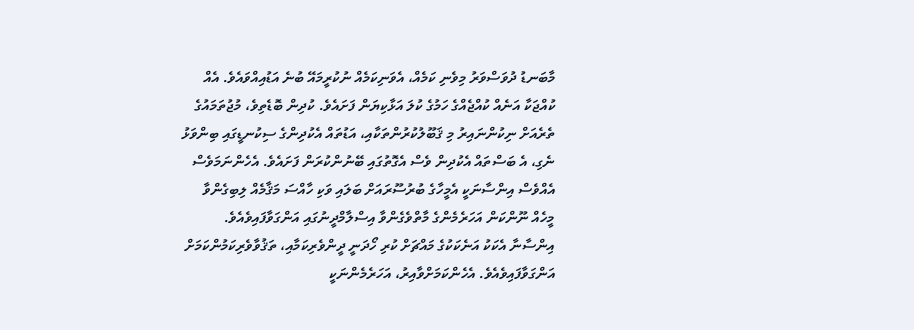މާބަނޑު ދުވަސްވަރު މިވެނި ކަމެއް، އެވަނިކަމެއް ނުކުރީމައޭ ބުނެ އަޑުއިއްވައެވެ. އެއް ކުއްޖަކާ އަނެއް ކުއްޖެއްގެ ހަމުގެ ކުލަ އަޅާކިޔަން ފަށައެވެ. ކުދިން ބޮޑެތިވެ، މުޖުތަމައުގެ ތެރެއަށް ނިކުންނައިރު މި ޤަބޫލުކުރުންތަކާއި، އަޑުތައް އެކުދިންގެ ސިކުނޑީގައި ބިންވަޅު ނެގި، އެ ބަސްތައް އެކުދިން ވެސް އެގޮތުގައި ބޭނުންކުރަން ފަށައެވެ. އެހެންނަމަވެސް އެއްވެސް އިންސާނަކީ އެމީހާގެ ބުރުސޫރައަށް ބަލައި ވަކި ހާއްސަ މަޤާމެއް ލިބިގެންވާ މީހެއް ނޫންކަން އަހަރެމެންގެ މާތްވެގެންވާ އިސްލާމްދީނުގައި އަންގަވާފައިވެއެވެ. އިންސާނާ އެކަކު އަނެކަކުގެ މައްޗަށް ކުރި ހޯދަނީ ދީންވެރިކަމާއި، ތަޤުވާވެރިކަމުންކަމަށް އަންގަވާފައިވެއެވެ. އެހެންކަމަށްވާއިރު، އަހަރެމެންނަކީ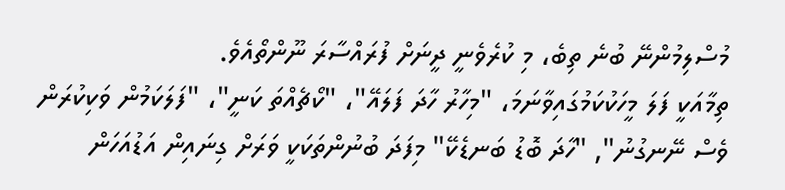މުސްލިމުންނޭ ބުނެ ތިބެ، މި ކުރެވެނީ ދީނަށް ފުރައްސާރަ ނޫންތޯއެވެ.
ތިމާއަކީ ފަލަ މީހަކުކަމުގައިވާނަމަ، "މިހާރު ހާދަ ފަލައޭ"، "ކޯޗެއްތަ ކަނީ"، "ފަލަކަމުން ވަކިކުރަން ވެސް ނޭނގުނު", "ހާދަ ބޮޑު ބަނޑެކޭ" މިފަދަ ބުނުންތަކަކީ ވަރަށް ގިނައިން އަޑުއަހަން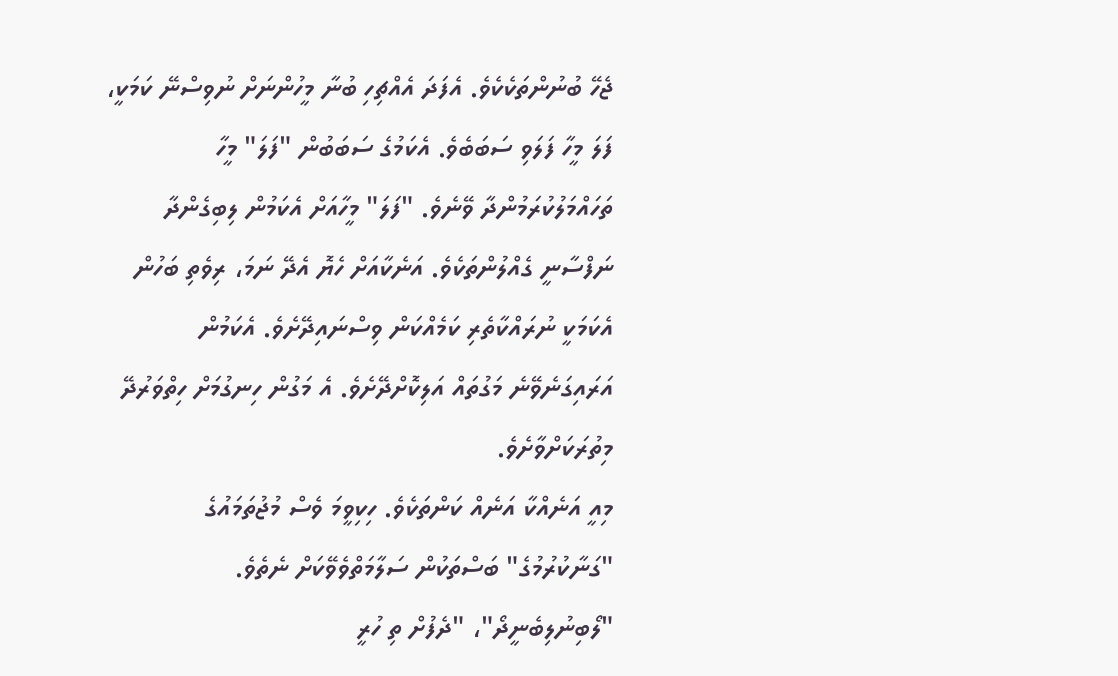ޖެހޭ ބުނުންތަކެކެވެ. އެފަދަ އެއްޗިހި ބުނާ މީހުންނަށް ނުވިސްނޭ ކަމަކީ، ފަލަ މީހާ ފަލަވި ސަބަބެވެ. އެކަމުގެ ސަބަބުން "ފަލަ" މީހާ ތަހައްމަލުކުރަމުންދާ ވޭނެވެ. "ފަލަ" މީހާއަށް އެކަމުން ލިބިގެންދާ ނަފްސާނީ ގެއްލުންތަކެވެ. އަނެކާއަށް ހެޔޮ އެދޭ ނަމަ، ރިވެތި ބަހުން އެކަމަކީ ނުރައްކާތެރި ކަމެއްކަން ވިސްނައިދޭށެވެ. އެކަމުން އަރައިގަނެވޭނެ މަގުތައް އަލިކޮށްދޭށެވެ. އެ މަގުން ހިނގުމަށް ހިތްވަރުދޭ މިތުރަކަށްވާށެވެ.
މިއީ އަނެއްކާ އަނެއް ކަންތަކެވެ. ހިކިވީމަ ވެސް މުޖުތަމައުގެ "ގަނާކުރުމުގެ" ބަސްތަކުން ސަލާމަތްވެވޭކަށް ނެތެވެ. "ލޯބިނުލިބެނީދޯ"، "ދެފުށް ތި ހުރީ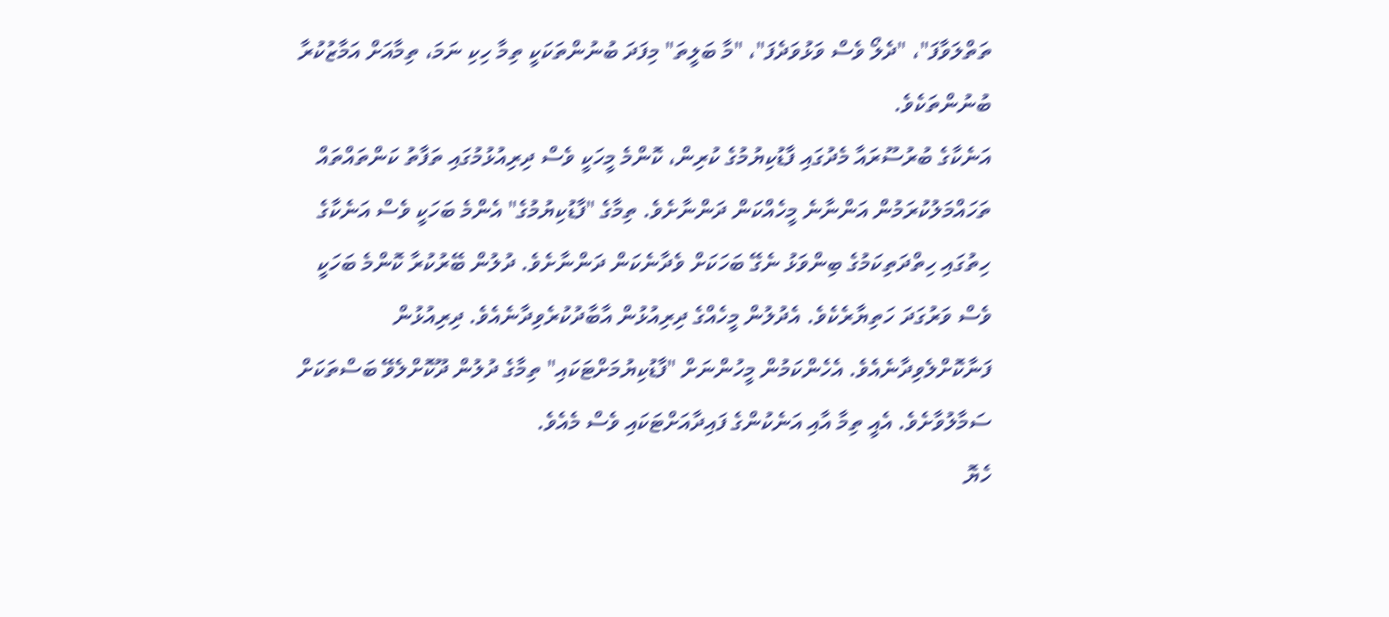ތަތްލަވާފަ"، "ދެލޯ ވެސް ވަޅުވަދެފަ"، "މާ ބަލީތަ" މިފަދަ ބުނުންތަކަކީ ތިމާ ހިކި ނަމަ، ތިމާއަށް އަމާޒުކުރާ ބުނުންތަކެވެ.
އަނެކާގެ ބުރުސޫރައާ މެދުގައި ފާޑުކިޔުމުގެ ކުރިން، ކޮންމެ މީހަކީ ވެސް ދިރިއުޅުމުގައި ތަފާތު ކަންތައްތައް ތަހައްމަލުކުރަމުން އަންނާނެ މީހެއްކަން ދަންނާށެވެ. ތިމާގެ "ފާޑުކިޔުމުގެ" އެންމެ ބަހަކީ ވެސް އަނެކާގެ ހިތުގައި ހިތްދަތިކަމުގެ ބިންވަޅު ނެގޭ ބަހަކަށް ވެދާނެކަން ދަންނާށެވެ. ދުލުން ބޭރުކުރާ ކޮންމެ ބަހަކީ ވެސް ވަރުގަދަ ހަތިޔާރެކެވެ. އެދުލުން މީހެއްގެ ދިރިއުޅުން އާބާދުކުރެވިދާނެއެވެ. ދިރިއުޅުން ފަނާކޮށްލެވިދާނެއެވެ. އެހެންކަމުން މީހުންނަށް "ފާޑުކިޔުމަށްޓަކައި" ތިމާގެ ދުލުން ދޫކޮށްލެވޭ ބަސްތަކަށް ސަމާލުވާށެވެ. އެއީ ތިމާ އާއި އަނެކުންގެ ފައިދާއަށްޓަކައި ވެސް މެއެވެ.
ހެޔޮ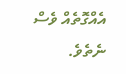އެއްގޮތެއް ވެސް ނެތެވެ.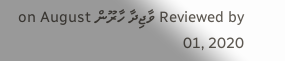Reviewed by ވާޖިދާ ހާރޫން on August 01, 2020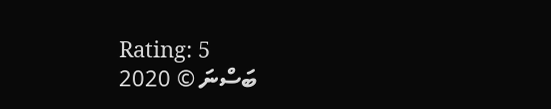Rating: 5
ބަސްނަ © 2020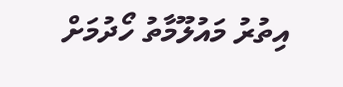އިތުރު މައުލޫމާތު ހޯދުމަށް